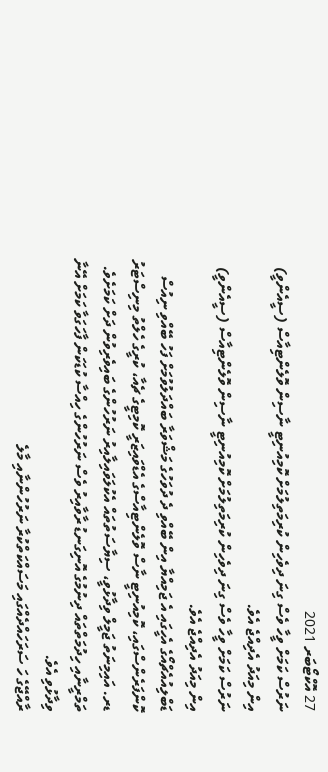27 އޮކްޓޯބަރ 2021
ނަރުސް ކަމަށް ވީހާ ވެސް ގިނަ ދިވެހިން ކުރިމަތިލުމަށް ކޮމިއުނިޓީ ނާސިން ވޮލެންޓިއާސް (ސީއެންވީ) އިން މިއަދު އެދިއްޖެ އެވެ.
ނަރުސް ކަމަށް ވީހާ ވެސް ގިނަ ދިވެހިން ކުރިމަތިލުމަށް ކޮމިއުނިޓީ ނާސިން ވޮލެންޓިއާސް (ސީއެންވީ) އިން މިއަދު އެދިއްޖެ އެވެ.
ޑަބްލިއުއެޗްއޯގެ އެހީގައި އެ ޖަމިއްޔާ އިން ބޭއްވި ދެ ދުވަހުގެ މަޝްވަރާ ބައްދަލުވުމަށް ފަހު ބޭއްވި ނިއުސް ކޮންފަރެންސްގައި، ކޮމިއުނިޓީ ނާސް ވޮލެންޓިއާސްގެ އެޑްވައިޒަރީ ކޮމިޓީގެ ޗެއާ، ކުރީގެ ހެލްތު މިނިސްޓަރު ޑރ. އައިމިނަތު ޖަމީލް ވިދާޅުވީ، ސިޔާސަތުތައް އެކުލަވައިލާއިރު ނަރުހުންގެ ބައިވެރިވުން ދަށް ކަމަށެވެ. ތަމްރީނާއި ހިދުމަތްތައް ދިނުމުގެ އޮނިގަނޑު ރާވާއިރު ވެސް ނަރުހުންގެ ހިއްސާ ކުޑަކަން ފާހަގަވާ ކަމަށް އޭނާ ވިދާޅުވި އެވެ.
ރާއްޖޭގެ ހަ ސަރަހައްދެއްގައި މަސައްކަތްކުރާ ނަރުހުންނާއި މާލެ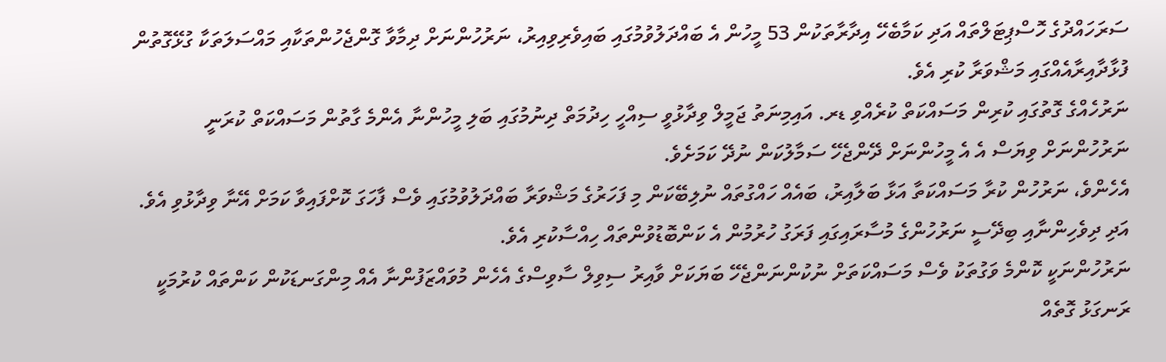ސަރަހައްދުގެ ހޮސްޕިޓަލްތައް އަދި ކަމާބެހޭ އިދާރާތަކުން 53 މީހުން އެ ބައްދަލުވުމުގައި ބައިވެރިވިއިރު، ނަރުހުންނަށް ދިމާވާ ގޮންޖެހުންތަކާއި މައްސަލަތަކާ ގުޅޭގޮތުން ފުޅާދާއިރާއެއްގައި މަޝްވަރާ ކުރި އެވެ.
ނަރުހެއްގެ ގޮތުގައި ކުރިން މަސައްކަތް ކުރެއްވި ޑރ. އައިމިނަތު ޖަމީލް ވިދާޅުވީ ސިއްހީ ހިދުމަތް ދިނުމުގައި ބަލި މީހުންނާ އެންމެ ގާތުން މަސައްކަތް ކުރަނީ ނަރުހުންނަށް ވިޔަސް އެ އެ މީހުންނަށް ދޭންޖެހޭ ސަމާލުކަން ނުދޭ ކަމަށެވެ.
އެހެންވެ، ނަރުހުން ކުރާ މަސައްކަތާ އަޅާ ބަލާއިރު، ބައެއް ހައްގުތައް ނުލިބޭކަން މި ފަހަރުގެ މަޝްވަރާ ބައްދަލުވުމުގައި ވެސް ފާހަގަ ކޮށްފައިވާ ކަމަށް އޭނާ ވިދާޅުވި އެވެ. އަދި ދިވެހިންނާއި ބިދޭސީ ނަރުހުންގެ މުސާރައިގައި ފަރަގު ހުރުމުން އެ ކަންބޮޑުވުންތައް ހިއްސާކުރި އެވެ.
ނަރުހުންނަކީ ކޮންމެ ވަގުތަކު ވެސް މަސައްކަތަށް ނުކުންނަންޖެހޭ ބަޔަކަށް ވާއިރު ސިވިލް ސާވިސްގެ އެހެން މުވައްޒަފުންނާ އެއް މިންގަނޑަކުން ކަންތައް ކުރުމަކީ ރަނގަޅު ގޮތެއް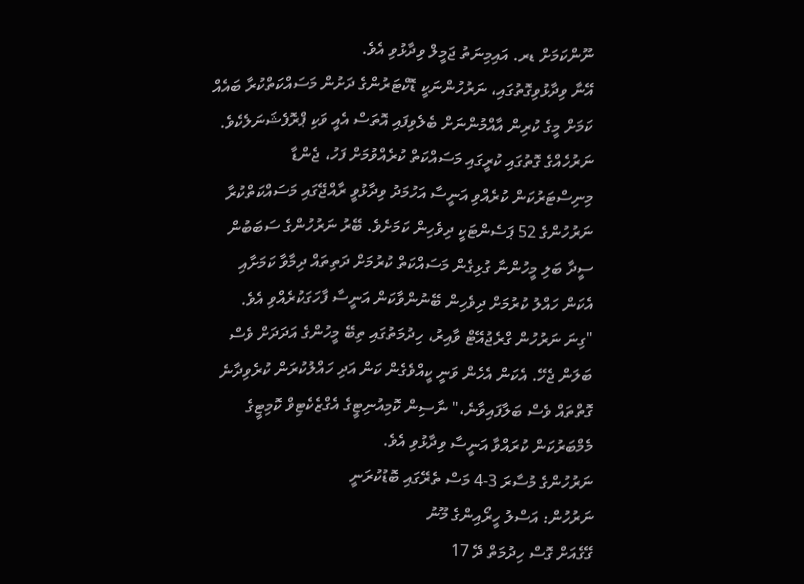ނޫންކަމަށް ޑރ. އައިމިނަތު ޖަމީލް ވިދާޅުވި އެވެ.
އޭނާ ވިދާޅުވިގޮތުގައި، ނަރުހުންނަކީ ޑޮކްޓަރުންގެ ދަށުން މަސައްކަތްކުރާ ބައެއް ކަމަށް މީގެ ކުރިން އާއްމުންނަށް ބެލެވިފައި އޮތަސް އެއީ ވަކި ޕްރޮފެޝަނަލެކެވެ.
ނަރުހެއްގެ ގޮތުގައި ކުރީގައި މަސައްކަތް ކުރެއްވުމަށް ފަހު، ޖެންޑާ މިނިސްޓަރުކަން ކުރެއްވި އަނީސާ އަހުމަދު ވިދާޅުވީ ރާއްޖޭގައި މަސައްކަތްކުރާ ނަރުހުންގެ 52 ޕަސެންޓަކީ ދިވެހިން ކަމަށެވެ. ބޭރު ނަރުހުންގެ ސަބަބުން ސީދާ ބަލި މީހުންނާ ގުޅިގެން މަސައްކަތް ކުރުމަށް ދަތިތައް ދިމާވާ ކަމަށާއި އެކަން ހައްލު ކުރުމަށް ދިވެހިން ބޭނުންވާކަން އަނީސާ ފާހަގަކުރެއްވި އެވެ.
"ގިނަ ނަރުހުން ގްރެޖުއޭޓް ވާއިރު، ހިދުމަތުގައި ތިބޭ މީހުންގެ އަދަދަށް ވެސް ބަލަން ޖެހޭ. އެކަން އެހެން ވަނީ ކީއްވެގެން ކަން އަދި ހައްލުކުރަން ކުރެވިދާނެ ގޮތްތައް ވެސް ބަލާފައިވާނެ،" ނާސިން ކޮމިއުނިޓީގެ އެގްޒެކެޓިވް ކޮމިޓީގެ މެމްބަރުކަން ކުރައްވާ އަނީސާ ވިދާޅުވި އެވެ.
ނަރުހުންގެ މުސާރަ 3-4 މަސް ތެރޭގައި ބޮޑުކުރަނީ
ނަރުހުން: އަސްލު ހީރޯއިންގެ މޫނު
ގޭގެއަށް ގޮސް ހިދުމަތް ދޭ 17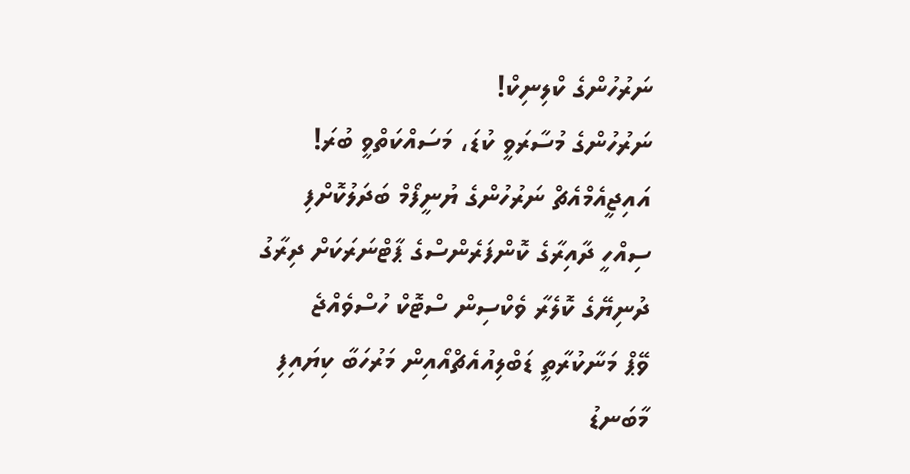ނަރުހުންގެ ކްލިނިކް!
ނަރުހުންގެ މުސާރަވީ ކުޑަ، މަސައްކަތްވީ ބުރަ!
އައިޖީއެމްއެޗް ނަރުހުންގެ ޔުނީފޯމް ބަދަލުކޮށްފި
ސިއްހީ ދާއިރާގެ ކޮންފަރެންސްގެ ޕާޓްނަރަކަށް ދިރާގު
ދުނިޔޭގެ ކޮލެރާ ވެކްސިން ސްޓޮކް ހުސްވެއްޖެ
ވޭޕް މަނާކުރާތީ ޑަބްލިއުއެޗްއޯއިން މަރުހަބާ ކިޔައިފި
މާބަނޑު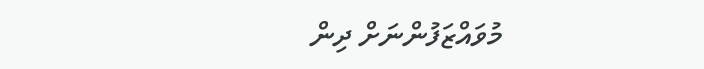މުވައްޒަފުންނަށް ދިން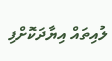ލުއިތައް އިޔާދަކޮށްފި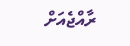ރާއްޖެއަށް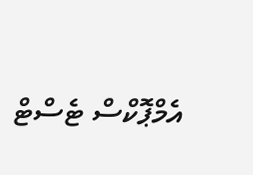އެމްޕޮކްސް ޓެސްޓް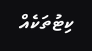ކިޓުތަކެއް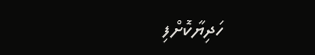ހަދިޔާކޮށްފި